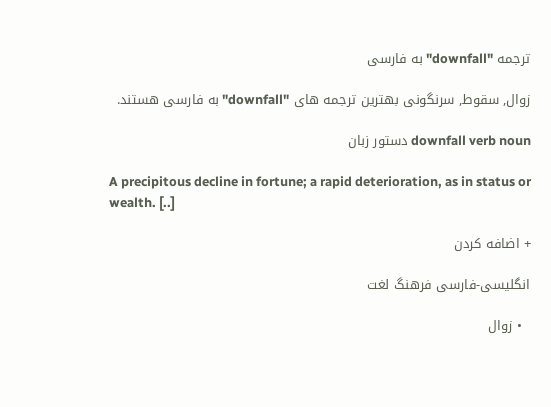ترجمه "downfall" به فارسی

زوال, سقوط, سرنگونی بهترین ترجمه های "downfall" به فارسی هستند.

downfall verb noun دستور زبان

A precipitous decline in fortune; a rapid deterioration, as in status or wealth. [..]

+ اضافه کردن

انگلیسی-فارسی فرهنگ لغت

  • زوال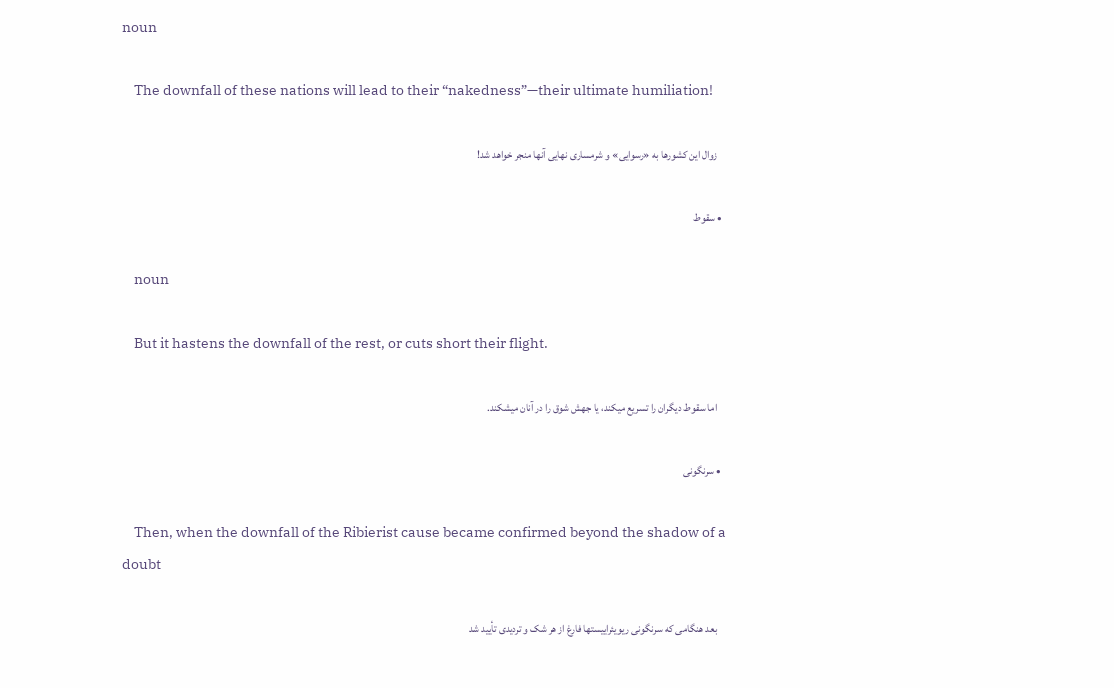noun

    The downfall of these nations will lead to their “nakedness”—their ultimate humiliation!

    زوال این کشورها به «رسوایی» و شرمساری نهایی آنها منجر خواهد شد!

  • سقوط

    noun

    But it hastens the downfall of the rest, or cuts short their flight.

    اما سقوط دیگران را تسریع میکند، یا جهش شوق را در آنان میشکند.

  • سرنگونی

    Then, when the downfall of the Ribierist cause became confirmed beyond the shadow of a doubt

    بعد هنگامی که سرنگونی ریویئراییستها فارغ از هر شک و تردیدی تأیید شد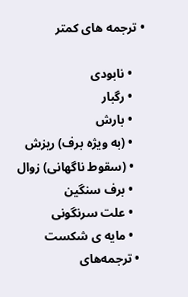• ترجمه های کمتر

    • نابودی
    • رگبار
    • بارش
    • (به ویژه برف) ریزش
    • (سقوط ناگهانی) زوال
    • برف سنگین
    • علت سرنگونی
    • مایه ی شکست
  • ترجمه‌های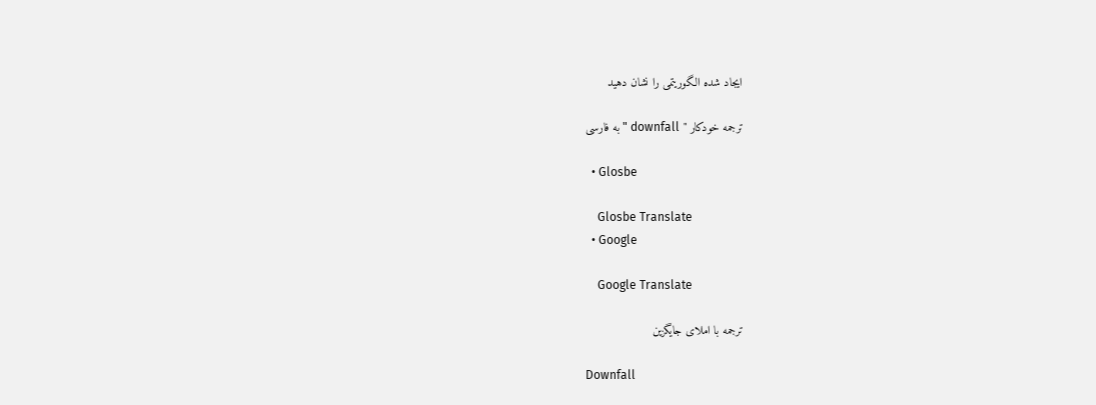ایجاد شده الگوریتمی را نشان دهید

ترجمه خودکار " downfall " به فارسی

  • Glosbe

    Glosbe Translate
  • Google

    Google Translate

ترجمه با املای جایگزین

Downfall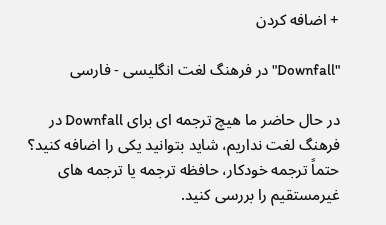+ اضافه کردن

"Downfall" در فرهنگ لغت انگلیسی - فارسی

در حال حاضر ما هیچ ترجمه ای برای Downfall در فرهنگ لغت نداریم، شاید بتوانید یکی را اضافه کنید؟ حتماً ترجمه خودکار، حافظه ترجمه یا ترجمه های غیرمستقیم را بررسی کنید.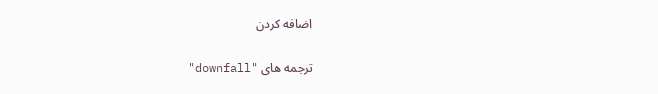اضافه کردن

ترجمه های "downfall"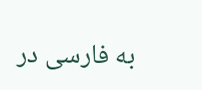به فارسی در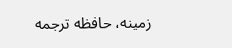زمینه، حافظه ترجمه